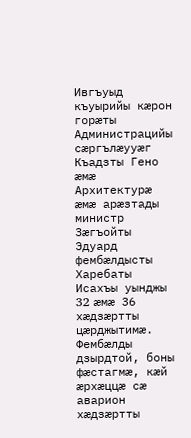Ивгъуыд къуырийы кæрон горæты Администрацийы сæргълæууæг Къадзты Гено æмæ Архитектурæ æмæ арæзтады министр Зæгъойты Эдуард фембæлдысты Харебаты Исахъы уынджы 32 æмæ 36 хæдзæртты цæрджытимæ. Фембæлды дзырдтой, боны фæстагмæ, кæй æрхæццæ сæ аварион хæдзæртты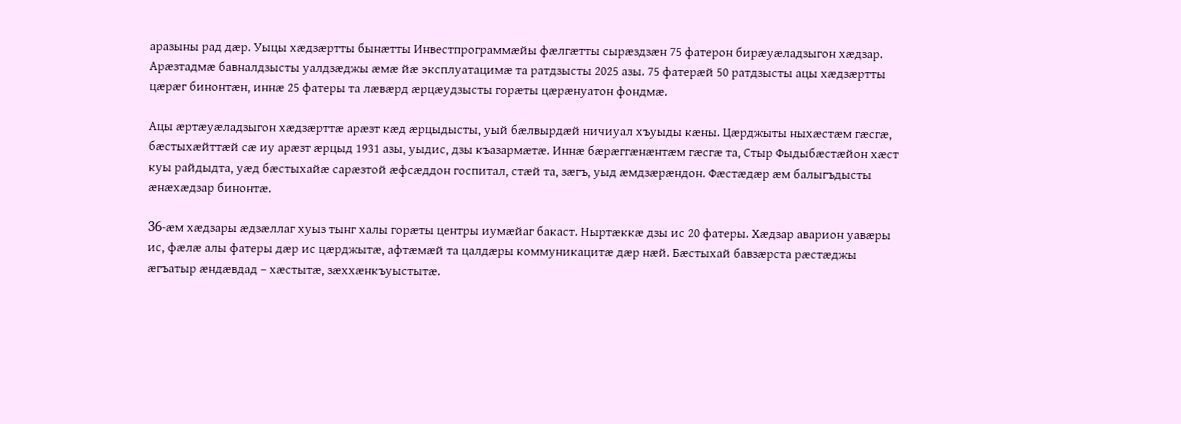аразыны рад дæр. Уыцы хæдзæртты бынæтты Инвестпрограммæйы фæлгæтты сырæздзæн 75 фатерон бирæуæладзыгон хæдзар. Арæзтадмæ бавналдзысты уалдзæджы æмæ йæ эксплуатацимæ та ратдзысты 2025 азы. 75 фатерæй 50 ратдзысты ацы хæдзæртты цæрæг бинонтæн, иннæ 25 фатеры та лæвæрд æрцæудзысты горæты цæрæнуатон фондмæ.

Ацы æртæуæладзыгон хæдзæрттæ арæзт кæд æрцыдысты, уый бæлвырдæй ничиуал хъуыды кæны. Цæрджыты ныхæстæм гæсгæ, бæстыхæйттæй сæ иу арæзт æрцыд 1931 азы, уыдис, дзы къазармæтæ. Иннæ бæрæггæнæнтæм гæсгæ та, Стыр Фыдыбæстæйон хæст куы райдыдта, уæд бæстыхайæ сарæзтой æфсæддон госпитал, стæй та, зæгъ, уыд æмдзæрæндон. Фæстæдæр æм балыгъдысты æнæхæдзар бинонтæ.

36-æм хæдзары æдзæллаг хуыз тынг халы горæты центры иумæйаг бакаст. Ныртæккæ дзы ис 20 фатеры. Хæдзар аварион уавæры ис, фæлæ алы фатеры дæр ис цæрджытæ, афтæмæй та цалдæры коммуникацитæ дæр нæй. Бæстыхай бавзæрста рæстæджы æгъатыр æндæвдад – хæстытæ, зæххæнкъуыстытæ.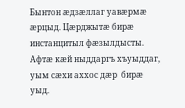Бынтон æдзæллаг уавæрмæ æрцыд. Цæрджытæ бирæ инстанцитыл фæзылдысты. Афтæ кæй ныддаргъ хъуыддаг, уым сæхи аххос дæр  бирæ уыд.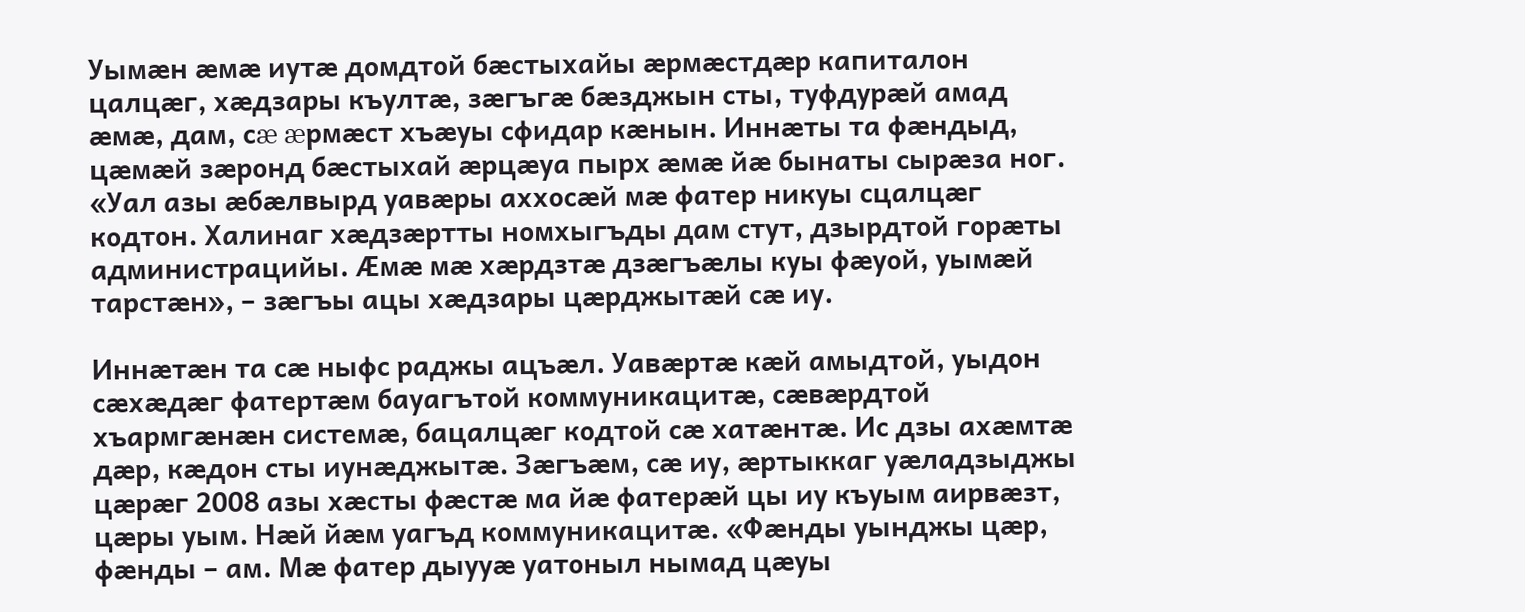Уымæн æмæ иутæ домдтой бæстыхайы æрмæстдæр капиталон цалцæг, хæдзары къултæ, зæгъгæ бæзджын сты, туфдурæй амад æмæ, дам, сæ æрмæст хъæуы сфидар кæнын. Иннæты та фæндыд, цæмæй зæронд бæстыхай æрцæуа пырх æмæ йæ бынаты сырæза ног. «Уал азы æбæлвырд уавæры аххосæй мæ фатер никуы сцалцæг кодтон. Халинаг хæдзæртты номхыгъды дам стут, дзырдтой горæты администрацийы. Æмæ мæ хæрдзтæ дзæгъæлы куы фæуой, уымæй тарстæн», – зæгъы ацы хæдзары цæрджытæй сæ иу.

Иннæтæн та сæ ныфс раджы ацъæл. Уавæртæ кæй амыдтой, уыдон сæхæдæг фатертæм бауагътой коммуникацитæ, сæвæрдтой хъармгæнæн системæ, бацалцæг кодтой сæ хатæнтæ. Ис дзы ахæмтæ дæр, кæдон сты иунæджытæ. Зæгъæм, сæ иу, æртыккаг уæладзыджы цæрæг 2008 азы хæсты фæстæ ма йæ фатерæй цы иу къуым аирвæзт, цæры уым. Нæй йæм уагъд коммуникацитæ. «Фæнды уынджы цæр, фæнды – ам. Мæ фатер дыууæ уатоныл нымад цæуы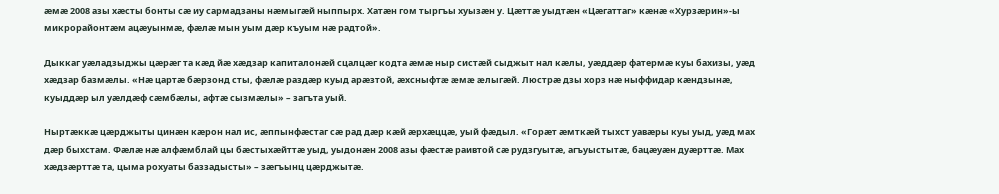æмæ 2008 азы хæсты бонты сæ иу сармадзаны нæмыгæй ныппырх. Хатæн гом тыргъы хуызæн у. Цæттæ уыдтæн «Цæгаттаг» кæнæ «Хурзæрин»-ы микрорайонтæм ацæуынмæ, фæлæ мын уым дæр къуым нæ радтой».

Дыккаг уæладзыджы цæрæг та кæд йæ хæдзар капиталонæй сцалцæг кодта æмæ ныр систæй сыджыт нал кæлы, уæддæр фатермæ куы бахизы, уæд хæдзар базмæлы. «Нæ цартæ бæрзонд сты, фæлæ раздæр куыд арæзтой, æхсныфтæ æмæ æлыгæй. Люстрæ дзы хорз нæ ныффидар кæндзынæ, куыддæр ыл уæлдæф сæмбæлы, афтæ сызмæлы» – загъта уый.

Ныртæккæ цæрджыты цинæн кæрон нал ис, æппынфæстаг сæ рад дæр кæй æрхæццæ, уый фæдыл. «Горæт æмткæй тыхст уавæры куы уыд, уæд мах дæр быхстам. Фæлæ нæ алфæмблай цы бæстыхæйттæ уыд, уыдонæн 2008 азы фæстæ раивтой сæ рудзгуытæ, агъуыстытæ, бацæуæн дуæрттæ. Мах хæдзæрттæ та, цыма рохуаты баззадысты» – зæгъынц цæрджытæ.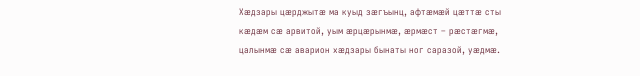Хæдзары цæрджытæ ма куыд зæгъынц, афтæмæй цæттæ сты кæдæм сæ арвитой, уым æрцæрынмæ, æрмæст – рæстæгмæ, цалынмæ сæ аварион хæдзары бынаты ног саразой, уæдмæ.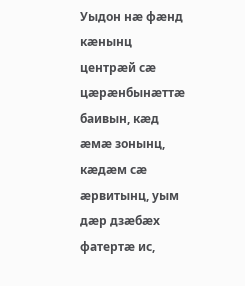Уыдон нæ фæнд кæнынц центрæй сæ цæрæнбынæттæ баивын, кæд æмæ зонынц, кæдæм сæ æрвитынц, уым дæр дзæбæх фатертæ ис,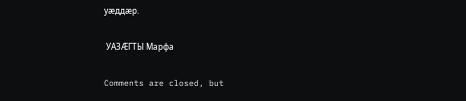уæддæр.

 УАЗÆГТЫ Марфа

Comments are closed, but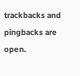trackbacks and pingbacks are open.